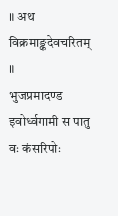॥ अथ विक्रमाङ्कदेवचरितम् ॥
भुजप्रमादण्ड इवोर्ध्वगामी स पातु वः कंसरिपोः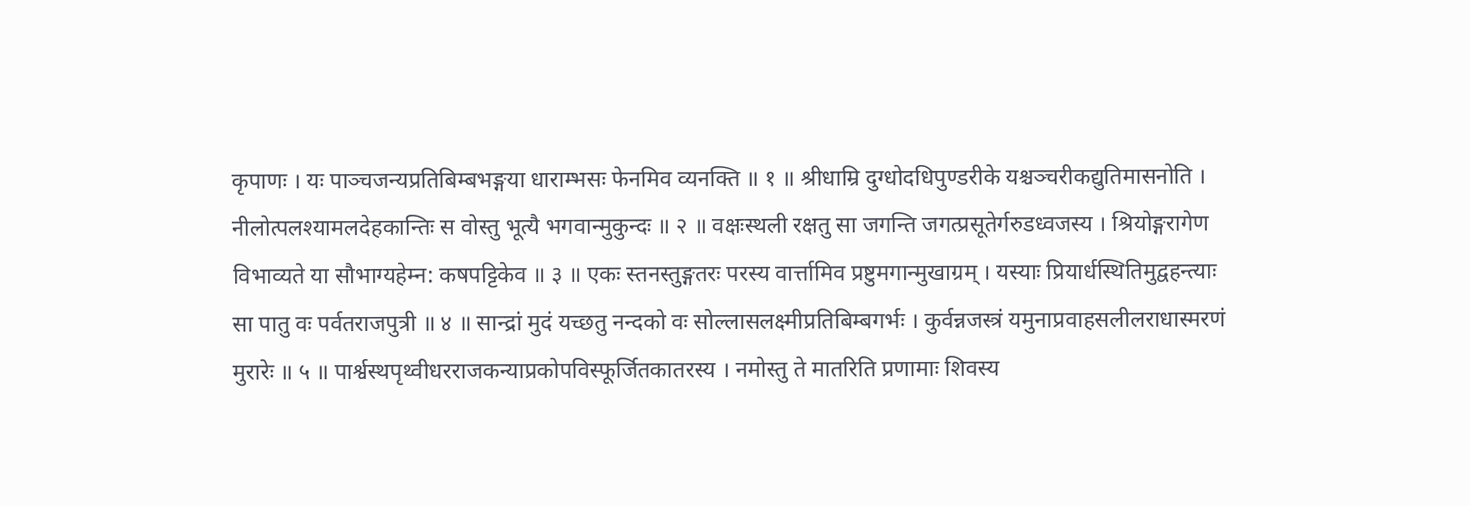कृपाणः । यः पाञ्चजन्यप्रतिबिम्बभङ्गया धाराम्भसः फेनमिव व्यनक्ति ॥ १ ॥ श्रीधाम्रि दुग्धोदधिपुण्डरीके यश्चञ्चरीकद्युतिमासनोति । नीलोत्पलश्यामलदेहकान्तिः स वोस्तु भूत्यै भगवान्मुकुन्दः ॥ २ ॥ वक्षःस्थली रक्षतु सा जगन्ति जगत्प्रसूतेर्गरुडध्वजस्य । श्रियोङ्गरागेण विभाव्यते या सौभाग्यहेम्न: कषपट्टिकेव ॥ ३ ॥ एकः स्तनस्तुङ्गतरः परस्य वार्त्तामिव प्रष्टुमगान्मुखाग्रम् । यस्याः प्रियार्धस्थितिमुद्वहन्त्याः सा पातु वः पर्वतराजपुत्री ॥ ४ ॥ सान्द्रां मुदं यच्छतु नन्दको वः सोल्लासलक्ष्मीप्रतिबिम्बगर्भः । कुर्वन्नजस्त्रं यमुनाप्रवाहसलीलराधास्मरणं मुरारेः ॥ ५ ॥ पार्श्वस्थपृथ्वीधरराजकन्याप्रकोपविस्फूर्जितकातरस्य । नमोस्तु ते मातरिति प्रणामाः शिवस्य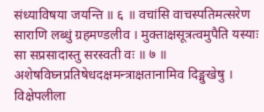संध्याविषया जयन्ति ॥ ६ ॥ वचांसि वाचस्पतिमत्सरेण साराणि लब्धुं ग्रहमण्डलीव । मुक्ताक्षसूत्रत्वमुपैति यस्याः सा सप्रसादास्तु सरस्वती वः ॥ ७ ॥ अशेषविघ्नप्रतिषेधदक्षमन्त्राक्षतानामिव दिङ्मुखेषु । विक्षेपलीला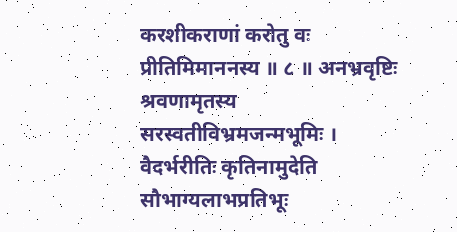करशीकराणां करोतु वः प्रीतिमिमाननस्य ॥ ८ ॥ अनभ्रवृष्टिः श्रवणामृतस्य सरस्वतीविभ्रमजन्मभूमिः । वैदर्भरीतिः कृतिनामुदेति सौभाग्यलाभप्रतिभूः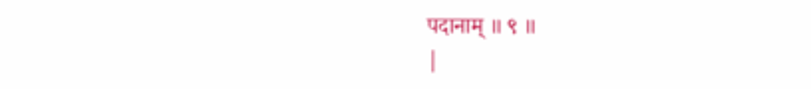पदानाम् ॥ ९ ॥
|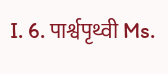I. 6. पार्श्वपृथ्वी Ms.